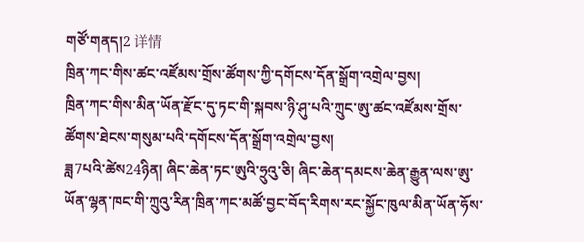གཙོ་གནད།2 详情
ཁྲིན་ཀང་གིས་ཚང་འཛོམས་གྲོས་ཚོགས་ཀྱི་དགོངས་དོན་སྒྲོག་འགྲེལ་བྱས།
ཁྲིན་ཀང་གིས་མིན་ཡོན་རྫོང་དུ་ཏང་གི་སྐབས་ཉི་ཤུ་པའི་ཀྲུང་ཨུ་ཚང་འཛོམས་གྲོས་ཚོགས་ཐེངས་གསུམ་པའི་དགོངས་དོན་སྒྲོག་འགྲེལ་བྱས།
ཟླ7པའི་ཚེས24ཉིན། ཞིང་ཆེན་ཏང་ཨུའི་ཧྲུའུ་ཅི། ཞིང་ཆེན་དམངས་ཆེན་རྒྱུན་ལས་ཨུ་ཡོན་ལྷན་ཁང་གི་ཀྲུའུ་རིན་ཁྲིན་ཀང་མཚོ་བྱང་བོད་རིགས་རང་སྐྱོང་ཁུལ་མིན་ཡོན་ཧོས་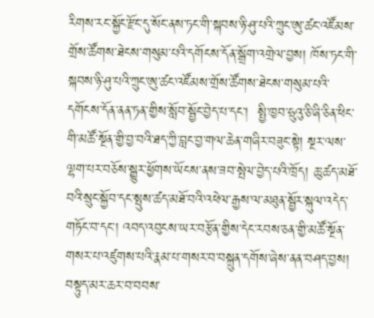རིགས་རང་སྐྱོང་རྫོང་དུ་སོང་ནས་ཏང་གི་སྐབས་ཉི་ཤུ་པའི་ཀྲུང་ཨུ་ཚང་འཛོམས་གྲོས་ཚོགས་ཐེངས་གསུམ་པའི་དགོངས་དོན་སྒྲོག་འགྲེལ་བྱས། ཁོས་ཏང་གི་སྐབས་ཉི་ཤུ་པའི་ཀྲུང་ཨུ་ཚང་འཛོམས་གྲོས་ཚོགས་ཐེངས་གསུམ་པའི་དགོངས་དོན་ནན་ཏན་གྱིས་སློབ་སྦྱོང་བྱེད་པ་དང་།  སྤྱི་ཁྱབ་ཧྲུའུ་ཅི་ཞི་ཅིན་ཕིང་གི་མཚོ་སྔོན་གྱི་བྱ་བའི་ཐད་ཀྱི་བླང་བྱ་གལ་ཆེན་གཞིར་བཟུང་སྟེ། སྔར་ལས་ལྷག་པར་བཅོས་སྒྱུར་ཕྱོགས་ཡོངས་ནས་ཟབ་སྤེལ་བྱེད་པའི་ཁྲོད། ཆུ་ཚད་མཐོ་བའི་སྲུང་སྐྱོབ་དང་སྤུས་ཚད་མཐོ་བའི་འཕེལ་རྒྱས་ལ་མཐུན་སྦྱོར་སྐུལ་འདེད་གཏོང་བ་དང་། འབད་འབུངས་ཡར་བརྩོན་གྱིས་དེང་རབས་ཅན་གྱི་མཚོ་སྔོན་གསར་པ་འཛུགས་པའི་རྣམ་པ་གསར་བ་བསྐྲུན་དགོས་ཞེས་ནན་བཤད་བྱས།
བསྟུད་མར་ཆར་བ་བབས་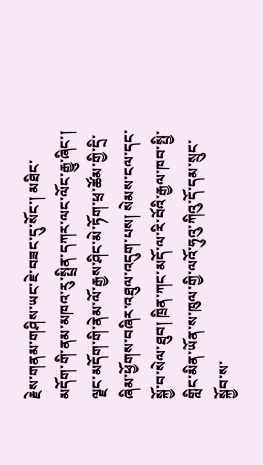རྗེས་གནམ་གཤིས་ཡང་ཇེ་བཟང་དུ་སོང་། མཐིང་མདོག་གི་ནམ་མཁའ་རུ་སྤྲིན་དཀར་ལང་ལོང་རྒྱུ་ཞིང་། ལྗང་མདོག་གི་ནེམ་ལོ་རྒྱས་ཤིང་མེ་ཏོག་ཕྲ་ཚོམ་གྱི་དྲི་ཞིམ་ཕྱོགས་བཞིར་འཐུལ་འདུག་པས། སེམས་ངལ་དང་སྐྱོ་བ་སེལ་ཐུབ། ཁྲིན་ཀང་མདོ་ལ་རི་བོའི་རྒྱལ་ཁབ་སྤྱི་གླིང་མིན་ཡོན་ས་ཁུལ་གྱི་ལའོ་ཧུའུ་ཀིའུ་དོ་དམ་སྲུང་སྐྱོབ་ས་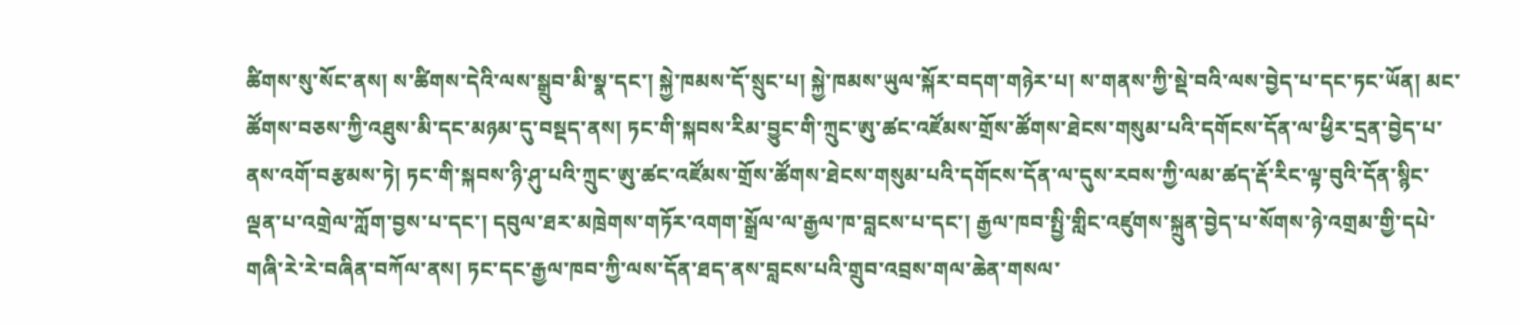ཚིགས་སུ་སོང་ནས། ས་ཚིགས་དེའི་ལས་སྒྲུབ་མི་སྣ་དང་། སྐྱེ་ཁམས་དོ་སྲུང་པ། སྐྱེ་ཁམས་ཡུལ་སྐོར་བདག་གཉེར་པ། ས་གནས་ཀྱི་སྡེ་བའི་ལས་བྱེད་པ་དང་ཏང་ཡོན། མང་ཚོགས་བཅས་ཀྱི་འཐུས་མི་དང་མཉམ་དུ་བསྡད་ནས། ཏང་གི་སྐབས་རིམ་བྱུང་གི་ཀྲུང་ཨུ་ཚང་འཛོམས་གྲོས་ཚོགས་ཐེངས་གསུམ་པའི་དགོངས་དོན་ལ་ཕྱིར་དྲན་བྱེད་པ་ནས་འགོ་བརྩམས་ཏེ། ཏང་གི་སྐབས་ཉི་ཤུ་པའི་ཀྲུང་ཨུ་ཚང་འཛོམས་གྲོས་ཚོགས་ཐེངས་གསུམ་པའི་དགོངས་དོན་ལ་དུས་རབས་ཀྱི་ལམ་ཚད་རྡོ་རིང་ལྟ་བུའི་དོན་སྙིང་ལྡན་པ་འགྲེལ་ཀློག་བྱས་པ་དང་། དབུལ་ཐར་མཁྲེགས་གཏོར་འགག་སྒྲོལ་ལ་རྒྱལ་ཁ་བླངས་པ་དང་། རྒྱལ་ཁབ་སྤྱི་གླིང་འཛུགས་སྐྲུན་བྱེད་པ་སོགས་ཉེ་འགྲམ་གྱི་དཔེ་གཞི་རེ་རེ་བཞིན་བཀོལ་ནས། ཏང་དང་རྒྱལ་ཁབ་ཀྱི་ལས་དོན་ཐད་ནས་བླངས་པའི་གྲུབ་འབྲས་གལ་ཆེན་གསལ་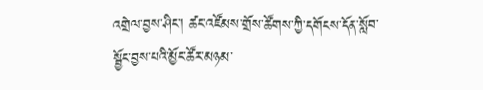འགྲེལ་བྱས་ཤིང་། ཚང་འཛོམས་གྲོས་ཚོགས་ཀྱི་དགོངས་དོན་སློབ་སྦྱོང་བྱས་པའི་མྱོང་ཚོར་མཉམ་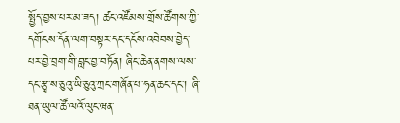སྤྱོད་བྱས་པར་མ་ཟད། ཚང་འཛོམས་གྲོས་ཚོགས་ཀྱི་དགོངས་དོན་ལག་བསྟར་དང་དངོས་འབེབས་བྱེད་པར་བྱེ་བྲག་གི་བླང་བྱ་བཏོན། ཞིང་ཆེན་ནགས་ལས་དང་རྩྭ་ས་ཅུའུ་ཡི་ཅུའུ་ཀྲང་གཞོན་པ་ཧན་ཆང་དང་། ཞི་ཐན་ཡུལ་ཚོ་ལའོ་ལུང་ཝན་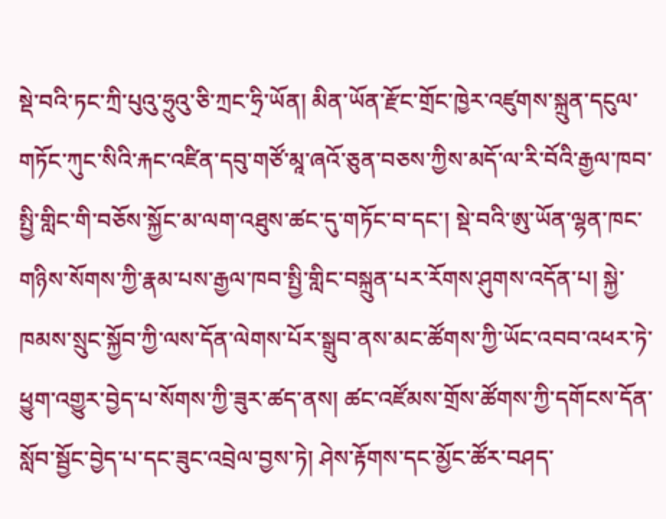སྡེ་བའི་ཏང་ཀྲི་པུའུ་ཧྲུའུ་ཅི་ཀྲང་ཧྲི་ཡོན། མིན་ཡོན་རྫོང་གྲོང་ཁྱེར་འཛུགས་སྐྲུན་དངུལ་གཏོང་ཀུང་སིའི་རྐང་འཛིན་དབུ་གཙོ་མཱ་ཞའོ་ཅུན་བཅས་ཀྱིས་མདོ་ལ་རི་བོའི་རྒྱལ་ཁབ་སྤྱི་གླིང་གི་བཅོས་སྐྱོང་མ་ལག་འཐུས་ཚང་དུ་གཏོང་བ་དང་། སྡེ་བའི་ཨུ་ཡོན་ལྷན་ཁང་གཉིས་སོགས་ཀྱི་རྣམ་པས་རྒྱལ་ཁབ་སྤྱི་གླིང་བསྐྲུན་པར་རོགས་ཤུགས་འདོན་པ། སྐྱེ་ཁམས་སྲུང་སྐྱོབ་ཀྱི་ལས་དོན་ལེགས་པོར་སྒྲུབ་ནས་མང་ཚོགས་ཀྱི་ཡོང་འབབ་འཕར་ཏེ་ཕྱུག་འགྱུར་བྱེད་པ་སོགས་ཀྱི་ཟུར་ཚད་ནས། ཚང་འཛོམས་གྲོས་ཚོགས་ཀྱི་དགོངས་དོན་སློབ་སྦྱོང་བྱེད་པ་དང་ཟུང་འབྲེལ་བྱས་ཏེ། ཤེས་རྟོགས་དང་མྱོང་ཚོར་བཤད་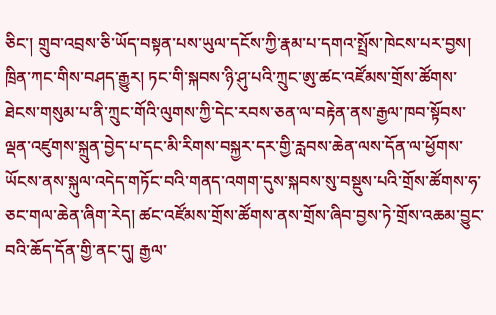ཅིང་། གྲུབ་འབྲས་ཅི་ཡོད་བསྟན་པས་ཡུལ་དངོས་ཀྱི་རྣམ་པ་དགའ་སྤྲོས་ཁེངས་པར་བྱས།
ཁྲིན་ཀང་གིས་བཤད་རྒྱུར། ཏང་གི་སྐབས་ཉི་ཤུ་པའི་ཀྲུང་ཨུ་ཚང་འཛོམས་གྲོས་ཚོགས་ཐེངས་གསུམ་པ་ནི་ཀྲུང་གོའི་ལུགས་ཀྱི་དེང་རབས་ཅན་ལ་བརྟེན་ནས་རྒྱལ་ཁབ་སྟོབས་ལྡན་འཛུགས་སྐྲུན་བྱེད་པ་དང་མི་རིགས་བསྐྱར་དར་གྱི་རླབས་ཆེན་ལས་དོན་ལ་ཕྱོགས་ཡོངས་ནས་སྐུལ་འདེད་གཏོང་བའི་གནད་འགག་དུས་སྐབས་སུ་བསྡུས་པའི་གྲོས་ཚོགས་ཧ་ཅང་གལ་ཆེན་ཞིག་རེད། ཚང་འཛོམས་གྲོས་ཚོགས་ནས་གྲོས་ཞིབ་བྱས་ཏེ་གྲོས་འཆམ་བྱུང་བའི་ཆོད་དོན་གྱི་ནང་དུ། རྒྱལ་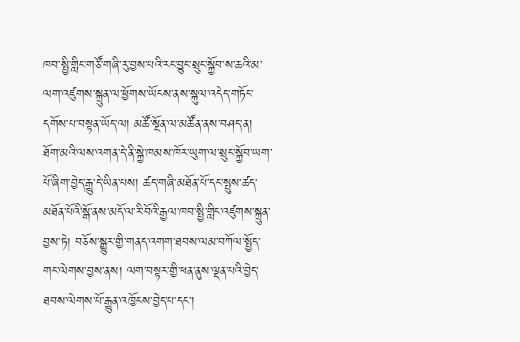ཁབ་སྤྱི་གླིང་གཙོ་གཞི་རུ་བྱས་པའི་རང་བྱུང་སྲུང་སྐྱོབ་ས་ཆའི་མ་ལག་འཛུགས་སྐྲུན་ལ་ཕྱོགས་ཡོངས་ནས་སྐུལ་འདེད་གཏོང་དགོས་པ་བསྟན་ཡོད་ལ། མཚོ་སྔོན་ལ་མཚོན་ནས་བཤད་ན། ཐོག་མའི་ལས་འགན་དེ་ནི་སྐྱེ་ཁམས་ཁོར་ཡུག་ལ་སྲུང་སྐྱོབ་ཡག་པོ་ཞིག་བྱེད་རྒྱུ་དེ་ཡིན་པས། ཚད་གཞི་མཐོན་པོ་དང་སྤུས་ཚད་མཐོན་པོའི་སྒོ་ནས་མདོ་ལ་རི་བོའི་རྒྱལ་ཁབ་སྤྱི་གླིང་འཛུགས་སྐྲུན་བྱས་ཏེ། བཅོས་སྒྱུར་གྱི་གནད་འགག་ཐབས་ལམ་བཀོལ་སྤྱོད་གང་ལེགས་བྱས་ནས། ལག་བསྟར་གྱི་ཕན་ནུས་ལྡན་པའི་བྱེད་ཐབས་ལེགས་པོ་རྒྱུན་འཁྱོངས་བྱེད་པ་དང་།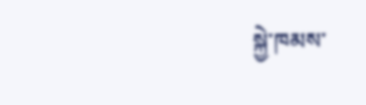སྐྱེ་ཁམས་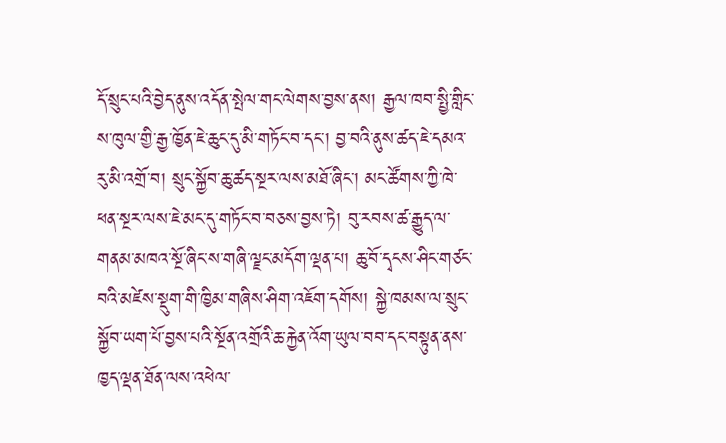དོ་སྲུང་པའི་བྱེད་ནུས་འདོན་སྤེལ་གང་ལེགས་བྱས་ནས། རྒྱལ་ཁབ་སྤྱི་གླིང་ས་ཁུལ་གྱི་རྒྱ་ཁྱོན་ཇེ་ཆུང་དུ་མི་གཏོང་བ་དང་། བྱ་བའི་ནུས་ཚད་ཇེ་དམའ་རུ་མི་འགྲོ་བ། སྲུང་སྐྱོབ་ཆུ་ཚད་སྔར་ལས་མཐོ་ཞིང་། མང་ཚོགས་ཀྱི་ཁེ་ཕན་སྔར་ལས་ཇེ་མང་དུ་གཏོང་བ་བཅས་བྱས་ཏེ། བུ་རབས་ཚ་རྒྱུད་ལ་གནམ་མཁའ་སྔོ་ཞིང་ས་གཞི་ལྗང་མདོག་ལྡན་པ། ཆུ་བོ་དྭངས་ཤིང་གཙང་བའི་མཛེས་སྡུག་གི་ཁྱིམ་གཞིས་ཤིག་འཇོག་དགོས། སྐྱེ་ཁམས་ལ་སྲུང་སྐྱོབ་ཡག་པོ་བྱས་པའི་སྔོན་འགྲོའི་ཆ་རྐྱེན་འོག་ཡུལ་བབ་དང་བསྟུན་ནས་ཁྱད་ལྡན་ཐོན་ལས་འཕེལ་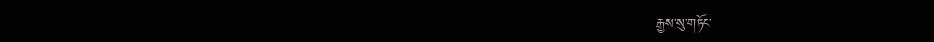རྒྱས་སུ་གཏོང་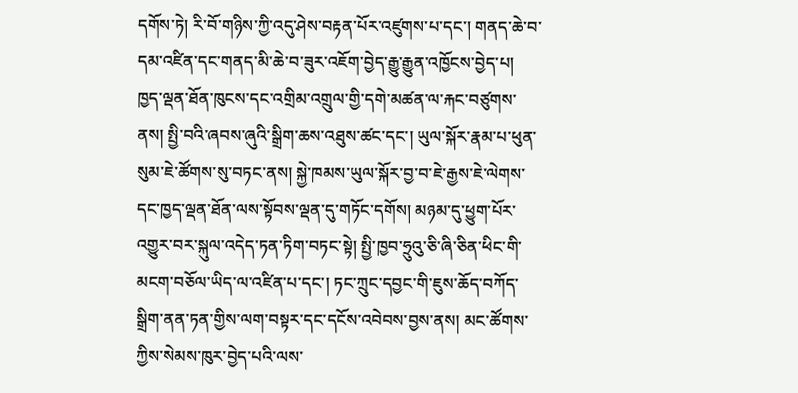དགོས་ཏེ། རི་བོ་གཉིས་ཀྱི་འདུ་ཤེས་བརྟན་པོར་འཛུགས་པ་དང་། གནད་ཆེ་བ་དམ་འཛིན་དང་གནད་མི་ཆེ་བ་ཟུར་འཇོག་བྱེད་རྒྱུ་རྒྱུན་འཁྱོངས་བྱེད་པ། ཁྱད་ལྡན་ཐོན་ཁུངས་དང་འགྲིམ་འགྲུལ་གྱི་དགེ་མཚན་ལ་རྐང་བཙུགས་ནས། སྤྱི་བའི་ཞབས་ཞུའི་སྒྲིག་ཆས་འཐུས་ཚང་དང་། ཡུལ་སྐོར་རྣམ་པ་ཕུན་སུམ་ཇེ་ཚོགས་སུ་བཏང་ནས། སྐྱེ་ཁམས་ཡུལ་སྐོར་བྱ་བ་ཇེ་རྒྱས་ཇེ་ལེགས་དང་ཁྱད་ལྡན་ཐོན་ལས་སྟོབས་ལྡན་དུ་གཏོང་དགོས། མཉམ་དུ་ཕྱུག་པོར་འགྱུར་བར་སྐུལ་འདེད་ཏན་ཏིག་བཏང་སྟེ། སྤྱི་ཁྱབ་ཧྲུའུ་ཅི་ཞི་ཅིན་ཕིང་གི་མངག་བཅོལ་ཡིད་ལ་འཛིན་པ་དང་། ཏང་ཀྲུང་དབྱང་གི་ཇུས་ཆོད་བཀོད་སྒྲིག་ནན་ཏན་གྱིས་ལག་བསྟར་དང་དངོས་འབེབས་བྱས་ནས། མང་ཚོགས་ཀྱིས་སེམས་ཁུར་བྱེད་པའི་ལས་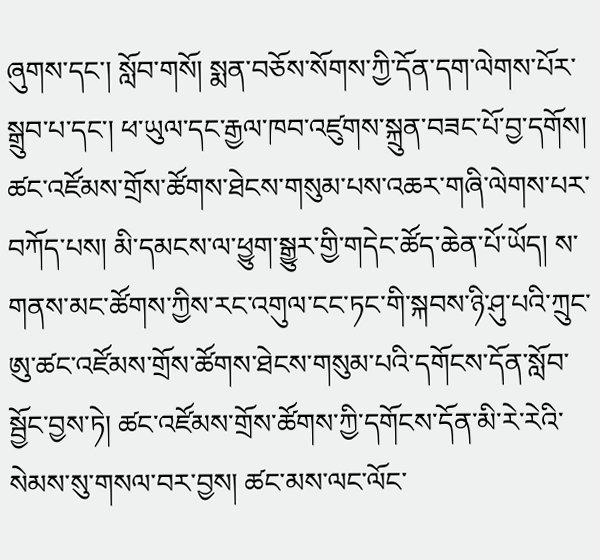ཞུགས་དང་། སློབ་གསོ། སྨན་བཅོས་སོགས་ཀྱི་དོན་དག་ལེགས་པོར་སྒྲུབ་པ་དང་། ཕ་ཡུལ་དང་རྒྱལ་ཁབ་འཛུགས་སྐྲུན་བཟང་པོ་བྱ་དགོས།
ཚང་འཛོམས་གྲོས་ཚོགས་ཐེངས་གསུམ་པས་འཆར་གཞི་ལེགས་པར་བཀོད་པས། མི་དམངས་ལ་ཕྱུག་སྒྱུར་གྱི་གདེང་ཚོད་ཆེན་པོ་ཡོད། ས་གནས་མང་ཚོགས་ཀྱིས་རང་འགུལ་ངང་ཏང་གི་སྐབས་ཉི་ཤུ་པའི་ཀྲུང་ཨུ་ཚང་འཛོམས་གྲོས་ཚོགས་ཐེངས་གསུམ་པའི་དགོངས་དོན་སློབ་སྦྱོང་བྱས་ཏེ། ཚང་འཛོམས་གྲོས་ཚོགས་ཀྱི་དགོངས་དོན་མི་རེ་རེའི་སེམས་སུ་གསལ་བར་བྱས། ཚང་མས་ལང་ལོང་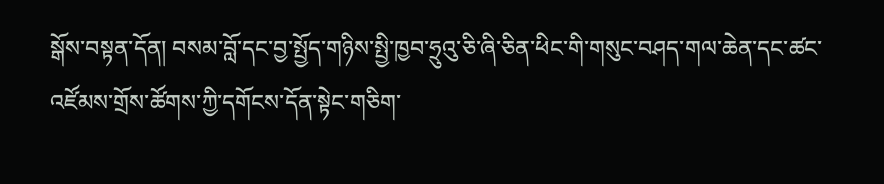སྒོས་བསྟན་དོན། བསམ་བློ་དང་བྱ་སྤྱོད་གཉིས་སྤྱི་ཁྱབ་ཧྲུའུ་ཅི་ཞི་ཅིན་ཕིང་གི་གསུང་བཤད་གལ་ཆེན་དང་ཚང་འཛོམས་གྲོས་ཚོགས་ཀྱི་དགོངས་དོན་སྟེང་གཅིག་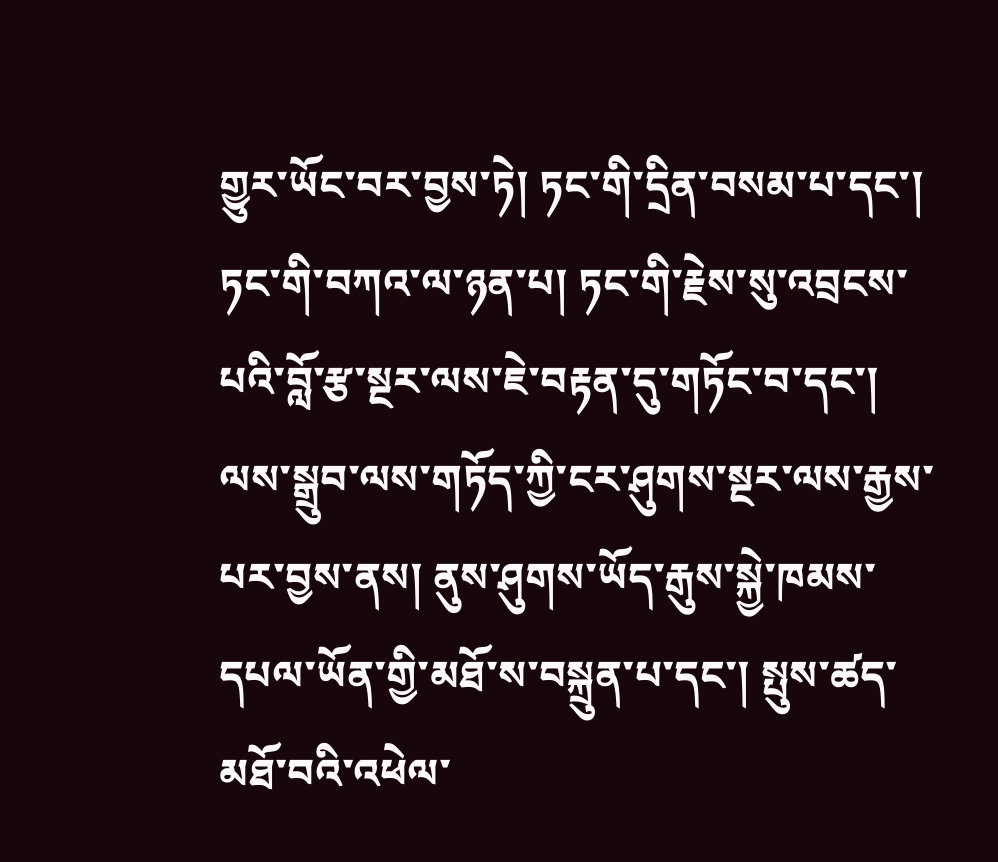གྱུར་ཡོང་བར་བྱས་ཏེ། ཏང་གི་དྲིན་བསམ་པ་དང་། ཏང་གི་བཀའ་ལ་ཉན་པ། ཏང་གི་རྗེས་སུ་འབྲངས་པའི་བློ་རྩ་སྔར་ལས་ཇེ་བརྟན་དུ་གཏོང་བ་དང་། ལས་སྒྲུབ་ལས་གཏོད་ཀྱི་ངར་ཤུགས་སྔར་ལས་རྒྱས་པར་བྱས་ནས། ནུས་ཤུགས་ཡོད་རྒུས་སྐྱེ་ཁམས་དཔལ་ཡོན་གྱི་མཐོ་ས་བསྐྲུན་པ་དང་། སྤུས་ཚད་མཐོ་བའི་འཕེལ་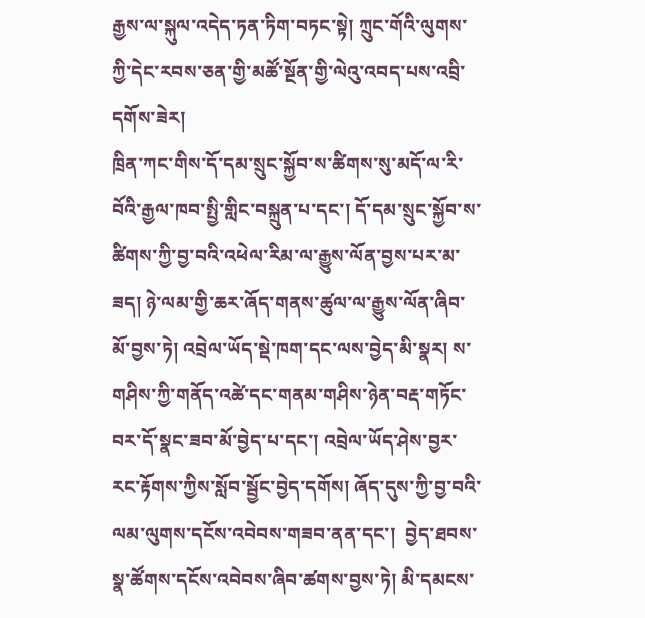རྒྱས་ལ་སྐུལ་འདེད་ཏན་ཏིག་བཏང་སྟེ། ཀྲུང་གོའི་ལུགས་ཀྱི་དེང་རབས་ཅན་གྱི་མཚོ་སྔོན་གྱི་ལེའུ་འབད་པས་འབྲི་དགོས་ཟེར།
ཁྲིན་ཀང་གིས་དོ་དམ་སྲུང་སྐྱོབ་ས་ཚིགས་སུ་མདོ་ལ་རི་བོའི་རྒྱལ་ཁབ་སྤྱི་གླིང་བསྐྲུན་པ་དང་། དོ་དམ་སྲུང་སྐྱོབ་ས་ཚིགས་ཀྱི་བྱ་བའི་འཕེལ་རིམ་ལ་རྒྱུས་ལོན་བྱས་པར་མ་ཟད། ཉེ་ལམ་གྱི་ཆར་ཞོད་གནས་ཚུལ་ལ་རྒྱུས་ལོན་ཞིབ་མོ་བྱས་ཏེ། འབྲེལ་ཡོད་སྡེ་ཁག་དང་ལས་བྱེད་མི་སྣར། ས་གཤིས་ཀྱི་གནོད་འཚེ་དང་གནམ་གཤིས་ཉེན་བརྡ་གཏོང་བར་དོ་སྣང་ཟབ་མོ་བྱེད་པ་དང་། འབྲེལ་ཡོད་ཤེས་བྱར་རང་རྟོགས་ཀྱིས་སློབ་སྦྱོང་བྱེད་དགོས། ཞོད་དུས་ཀྱི་བྱ་བའི་ལམ་ལུགས་དངོས་འབེབས་གཟབ་ནན་དང་།  བྱེད་ཐབས་སྣ་ཚོགས་དངོས་འབེབས་ཞིབ་ཚགས་བྱས་ཏེ། མི་དམངས་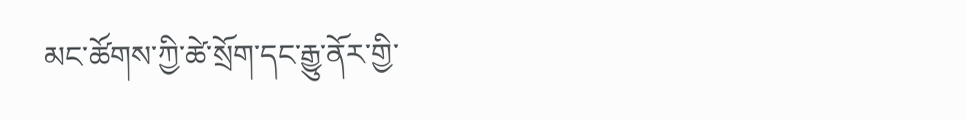མང་ཚོགས་ཀྱི་ཚེ་སྲོག་དང་རྒྱུ་ནོར་གྱི་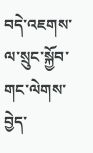བདེ་འཇགས་ལ་སྲུང་སྐྱོབ་གང་ལེགས་བྱེད་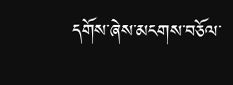དགོས་ཞེས་མངགས་བཅོལ་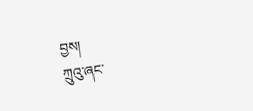བྱས།
ཀྲུའུ་ཞང་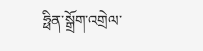ཧྥིན་སྒྲོག་འགྲེལ་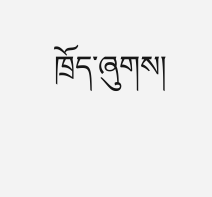ཁྲོད་ཞུགས།